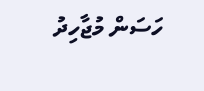ހަސަން މުޖާހިދު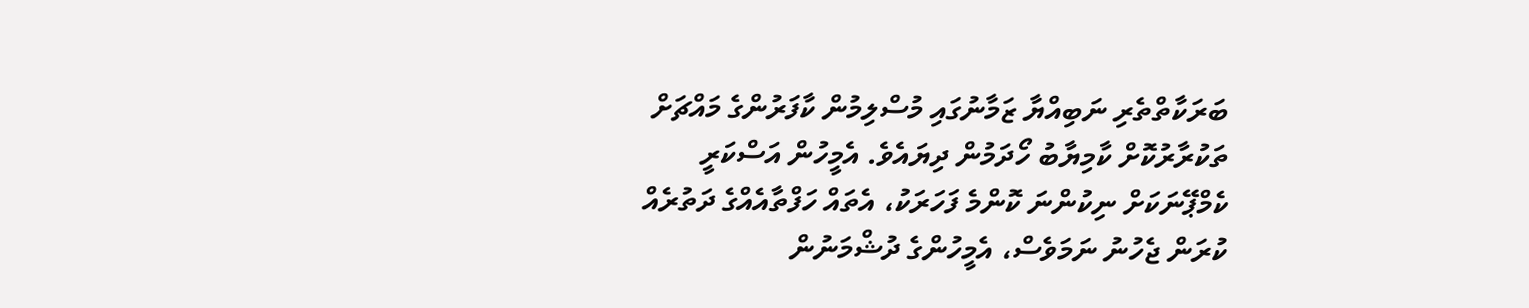ބަރަކާތްތެރި ނަބިއްޔާ ޒަމާނުގައި މުސްލިމުން ކާފަރުންގެ މައްޗަށް ތަކުރާރުކޮށް ކާމިޔާބު ހޯދަމުން ދިޔައެވެ. އެމީހުން އަސްކަރީ ކެމްޕޭނަކަށް ނިކުންނަ ކޮންމެ ފަހަރަކު، އެތައް ހަފްތާއެއްގެ ދަތުރެއް ކުރަން ޖެހުނު ނަމަވެސް، އެމީހުންގެ ދުޝްމަނުން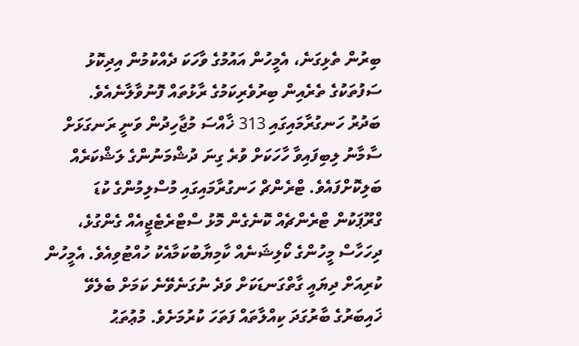ބިރުން ތެޅިގަނެ، އެމީހުން އައުމުގެ ވާހަކަ ދެއްކުމުން އިދިކޮޅު ސަފުތަކުގެ ތެރެއިން ބިރުވެރިކަމުގެ ރާޅުތައް ފޮނުވާލާނެއެވެ.
ބަދުރު ހަނގުރާމައިގައި 313 ޚާއްސަ މުޖާހިދުން ވަނީ ރަނގަޅަށް ސާމާނު ލިބިފައިވާ ހާހަކަށް ވުރެ ގިނަ ދުޝްމަނުންގެ ލަޝްކަރެއް ބަލިކޮށްފައެވެ. ޓްރެންޗް ހަނގުރާމައިގައި މުސްލިމުންގެ ކުޑަ ގްރޫޕަކުން ޓްރެންޗެއް ކޮނެގެން މޮޅު ސްޓްރެޓެޖީއެއް ގެންގުޅެ، ދިހަހާސް މީހުންގެ ކޯލިޝަނެއް ކާމިޔާބުކަމާއެކު ހުއްޓުވިއެވެ. އެމީހުން ކުރިއަށް ދިޔައީ ގާތްގަނޑަކަށް ވަދެ ނުގަނެވޭނެ ކަމަށް ބެލެވޭ ޚައިބަރުގެ ބާރުގަދަ ކިއްލާތައް ފަތަހަ ކުރުމަށެވެ. މުޢުތަޙު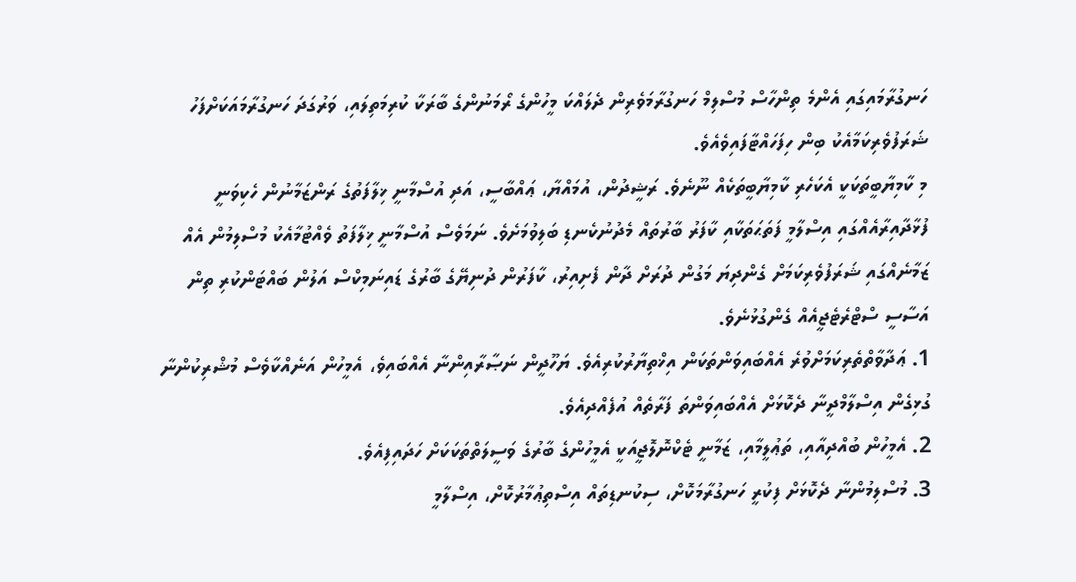ހަނގުރާމައިގައި އެންމެ ތިންހާސް މުސްލިމް ހަނގުރާމަވެރިން ދެލައްކަ މީހުންގެ ރޯމަނުންގެ ބާރަކާ ކުރިމަތިލައި، ވަރުގަދަ ހަނގުރާމައަކަށްފަހު ޝަރަފުވެރިކަމާއެކު ބިން ހިފަހައްޓާފައިވެއެވެ.
މި ކާމިޔާބީތަކަކީ އެކަހެރި ކާމިޔާބީތަކެއް ނޫނެވެ. ރަޝީދުން، އުމައްޔާ، ޢައްބާސީ، އަދި އުސްމާނީ ޚިލާފަތުގެ ރަންޒަމާނުން ހެކިވަނީ ފުޅާދާއިރާއެއްގައި އިސްލާމީ ފަތަޙަތަކާއި ކާފަރު ބާރުތައް މެދުނުކެނޑި ބަލިވުމަށެވެ. ނަމަވެސް އުސްމާނީ ޚިލާފަތު ވެއްޓުމާއެކު މުސްލިމުން އެއް ޒަމާނެއްގައި ޝަރަފުވެރިކަމަށް ގެންދިޔަ މަގުން ދުރަށް ދާން ފެށިއިރު، ކާފަރުން ދުނިޔޭގެ ބާރުގެ ޑައިނަމިކްސް އަލުން ބައްޓަންކުރި ތިން އަސާސީ ސްޓްރެޓެޖީއެއް ގެންގުޅުނެވެ.
1. ޢަދާވާތްތެރިކަމަށްވުރެ އެއްބައިވަންތަކަން އިޚްތިޔާރުކުރިއެވެ. ޔަހޫދީން ނަޞާރާއިންނާ އެއްބައިވެ، އެމީހުން އަނެއްކާވެސް މުޝްރިކުންނާ ގުޅިގެން އިސްލާމްދީނާ ދެކޮޅަށް އެއްބައިވަންތަ ފަރާތެއް އުފެއްދިއެވެ.
2. އެމީހުން ބުއްދިއާއި، ތަޢުލީމާއި، ޒަމާނީ ޓެކްނޮލޮޖީއަކީ އެމީހުންގެ ބާރުގެ ވަސީލަތްތަކަކަށް ހަދައިފިއެވެ.
3. މުސްލިމުންނާ ދެކޮޅަށް ފިކުރީ ހަނގުރާމަކޮށް، ސިކުނޑިތައް އިސްތިޢުމާރުކޮށް، އިސްލާމީ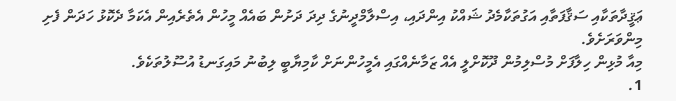ޢަޤީދާތަކާއި ސަޤާފަތާއި އަގުތަކާމެދު ޝައްކު އިންދައި، އިސްލާމްދީނުގެ ދިދަ ދަށުން ބައެއް މީހުން އެތެރެއިން އެކަމާ ދެކޮޅު ހަދަން ފެށި މިންވަރަށެވެ.
މިއާ މުޅިން ހިލާފަށް މުސްލިމުން ދޫކޮށްލީ އެއް ޒަމާނެއްގައި އެމީހުންނަށް ކާމިޔާބީ ލިބުނު މައިގަނޑު އުސޫލުތަކެވެ.
1.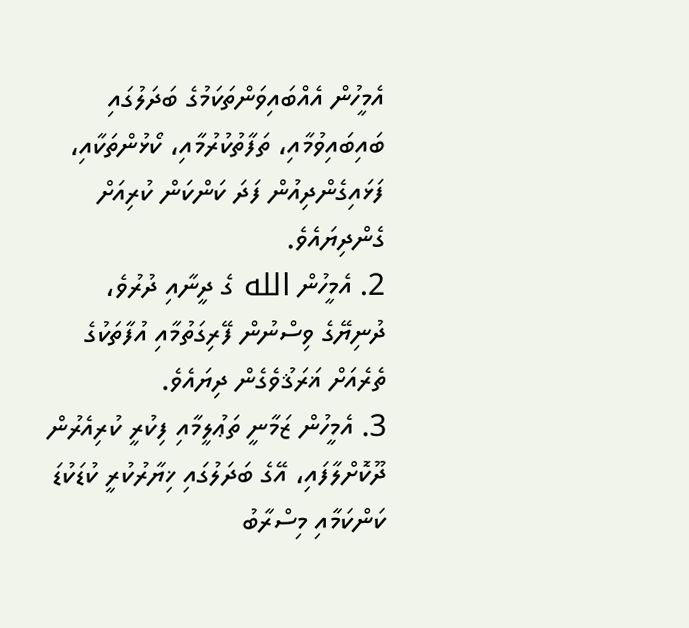އެމީހުން އެއްބައިވަންތަކަމުގެ ބަދަލުގައި ބައިބައިވުމާއި، ތަފާތުކުރުމާއި، ކޯޅުންތަކާއި، ފަޅައިގެންދިއުން ފަދަ ކަންކަން ކުރިއަށް ގެންދިޔައެވެ.
2. އެމީހުން الله ގެ ދީނާއި ދުރުވެ، ދުނިޔޭގެ ވިސްނުން ފޭރިގަތުމާއި އުފާތަކުގެ ތެރެއަށް ޣަރަޤުވެގެން ދިޔައެވެ.
3. އެމީހުން ޒަމާނީ ތަޢުލީމާއި ފިކުރީ ކުރިއެރުން ދޫކޮށްލާފައި، އޭގެ ބަދަލުގައި ޚިޔާރުކުރީ ކުޑަކުޑަ ކަންކަމާއި މިސްރާބު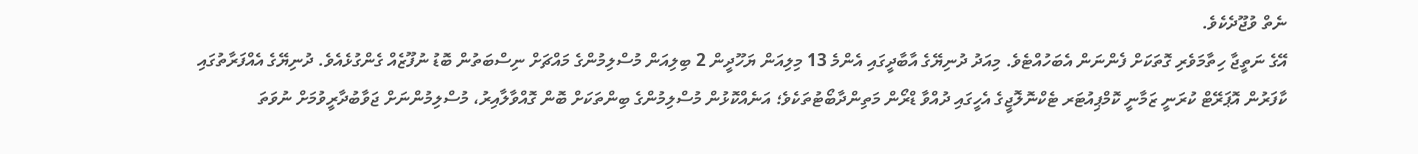ނެތް ވުޖޫދެކެވެ.
އޭގެ ނަތީޖާ ހިތާމަވެރި ގޮތަކަށް ފެންނަން އެބަހުއްޓެވެ. މިއަދު ދުނިޔޭގެ އާބާދީގައި އެންމެ 13 މިލިއަން ޔަހޫދީން 2 ބިލިއަން މުސްލިމުންގެ މައްޗަށް ނިސްބަތުން ބޮޑު ނުފޫޒެއް ގެންގުޅެއެވެ. ދުނިޔޭގެ އެއްފަރާތުގައި ކާފަރުން އޮޕަރޭޓް ކުރަނީ ޒަމާނީ ކޮމްޕިއުޓަރ ޓެކްނޮލޮޖީގެ އެހީގައި ދުއްވާ ޑްރޯން މަތިންދާބޯޓުތަކެވެ؛ އަނެއްކޮޅުން މުސްލިމުންގެ ބިންތަކަށް ބޮން ގޮއްވާލާއިރު، މުސްލިމުންނަށް ޖަވާބުދާރީވުމަށް ނުވަތަ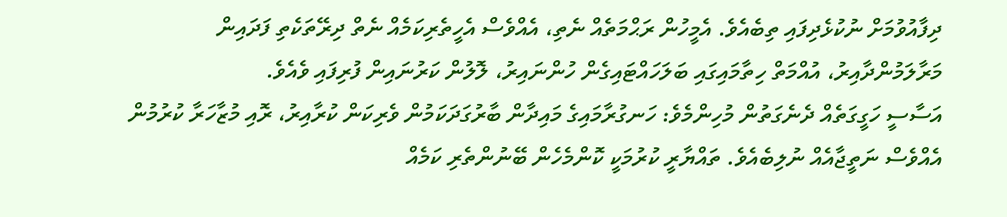ދިފާއުވުމަށް ނުކުޅެދިފައި ތިބެއެވެ. އެމީހުން ރަޙްމަތެއް ނެތި، އެއްވެސް އެހީތެރިކަމެއް ނެތް ދިރޭތަކެތި ފަދައިން މަރާލަމުންދާއިރު، އުއްމަތް ހިތާމައިގައި ބަލަހައްޓައިގެން ހުންނައިރު، ލޮލުން ކަރުނައިން ފުރިފައި ވެއެވެ.
އަސާސީ ހަގީގަތެއް ދެނެގަތުން މުހިންމެވެ: ހަނގުރާމައިގެ މައިދާން ބާރުގަދަކަމުން ވެރިކަން ކުރާއިރު، ރޮއި މުޒާހަރާ ކުރުމުން އެއްވެސް ނަތީޖާއެއް ނުލިބެއެވެ. ތައްޔާރީ ކުރުމަކީ ކޮންމެހެން ބޭނުންތެރި ކަމެއް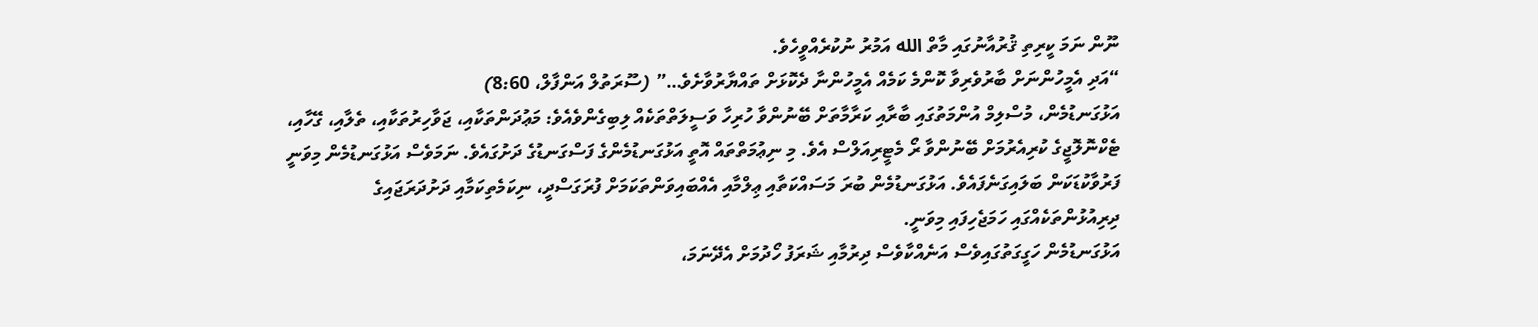ނޫން ނަމަ ކީރިތި ޤުރުއާނުގައި މާތް الله އަމުރު ނުކުރެއްވީހެވެ.
“އަދި އެމީހުންނަށް ބާރުވެރިވާ ކޮންމެ ކަމެއް އެމީހުންނާ ދެކޮޅަށް ތައްޔާރުވާށެވެ…” (ސޫރަތުލް އަންފާލް، 8:60)
އަޅުގަނޑުމެން، މުސްލިމް އުންމަތުގައި ބާރާއި ކަރާމާތަށް ބޭނުންވާ ހުރިހާ ވަސީލަތްތަކެއް ލިބިގެންވެއެވެ: މަޢުދަންތަކާއި، ޖަވާހިރުތަކާއި، ތެލާއި، ގޭހާއި، ޓެކްނޮލޮޖީގެ ކުރިއެރުމަށް ބޭނުންވާ ރޯ މެޓީރިއަލްސް އެވެ. މި ނިޢުމަތްތައް އޮތީ އަޅުގަނޑުމެންގެ ފަސްގަނޑުގެ ދަށުގައެވެ. ނަމަވެސް އަޅުގަނޑުމެން މިވަނީ ފަރުވާކުޑަކަން ބަލައިގަނެފައެވެ. އަޅުގަނޑުމެން ބުރަ މަސައްކަތާއި ޢިލްމާއި އެއްބައިވަންތަކަމަށް ފުރަގަސްދީ، ނިކަމެތިކަމާއި ދަށުދަރަޖައިގެ ދިރިއުޅުންތަކެއްގައި ހަމަޖެހިފައި މިވަނީ.
އަޅުގަނޑުމެން ހަގީގަތުގައިވެސް އަނެއްކާވެސް ދިރުމާއި ޝަރަފު ހޯދުމަށް އެދޭނަމަ،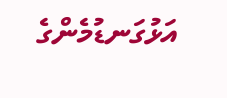އަޅުގަނޑުމެންގެ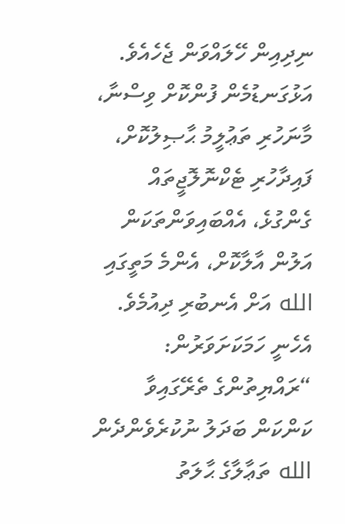ނިދިއިން ހޭލައްވަން ޖެހެއެވެ. އަޅުގަނޑުމެން ފުންކޮށް ވިސްނާ، މާނަހުރި ތަޢުލީމު ޙާޞިލުކޮށް، ފައިދާހުރި ޓެކްނޮލޮޖީތައް ގެންގުޅެ، އެއްބައިވަންތަކަން އަލުން އާލާކޮށް، އެންމެ މަތީގައި الله އަށް އެނބުރި ދިއުމެވެ. އެހެނީ ހަމަކަށަވަރުން:
“ރައްޔިތުންގެ ތެރޭގައިވާ ކަންކަން ބަދަލު ނުކުރެވެންދެން الله ތަޢާލާގެ ޙާލަތު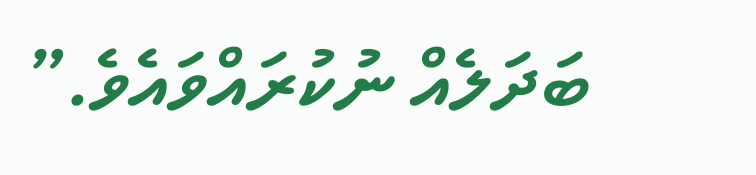ބަދަލެއް ނުކުރައްވައެވެ.”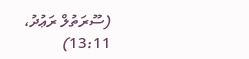(ސޫރަތުލް ރަޢުދު، 13:11)